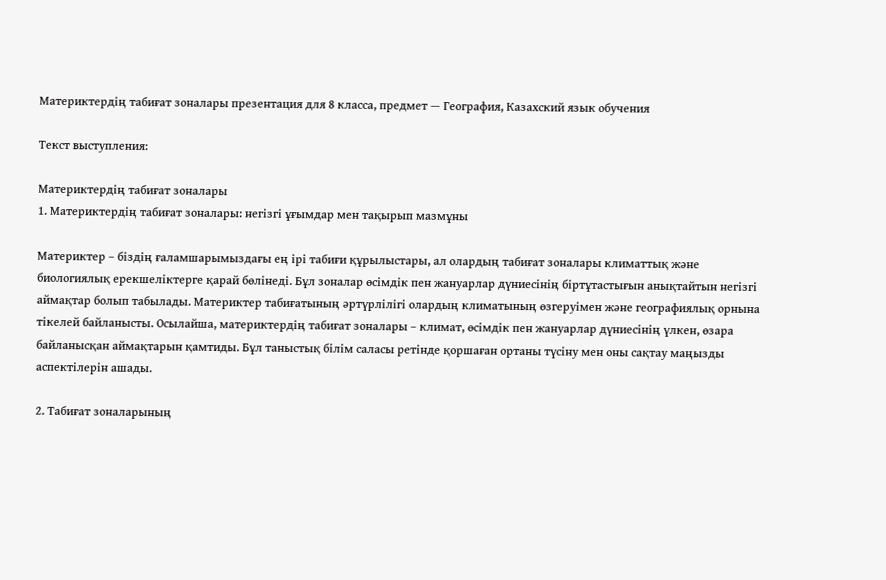Материктердің табиғат зоналары презентация для 8 класса, предмет — География, Казахский язык обучения

Текст выступления:

Материктердің табиғат зоналары
1. Материктердің табиғат зоналары: негізгі ұғымдар мен тақырып мазмұны

Материктер – біздің ғаламшарымыздағы ең ірі табиғи құрылыстары, ал олардың табиғат зоналары климаттық және биологиялық ерекшеліктерге қарай бөлінеді. Бұл зоналар өсімдік пен жануарлар дүниесінің біртұтастығын анықтайтын негізгі аймақтар болып табылады. Материктер табиғатының әртүрлілігі олардың климатының өзгеруімен және географиялық орнына тікелей байланысты. Осылайша, материктердің табиғат зоналары – климат, өсімдік пен жануарлар дүниесінің үлкен, өзара байланысқан аймақтарын қамтиды. Бұл таныстық білім саласы ретінде қоршаған ортаны түсіну мен оны сақтау маңызды аспектілерін ашады.

2. Табиғат зоналарының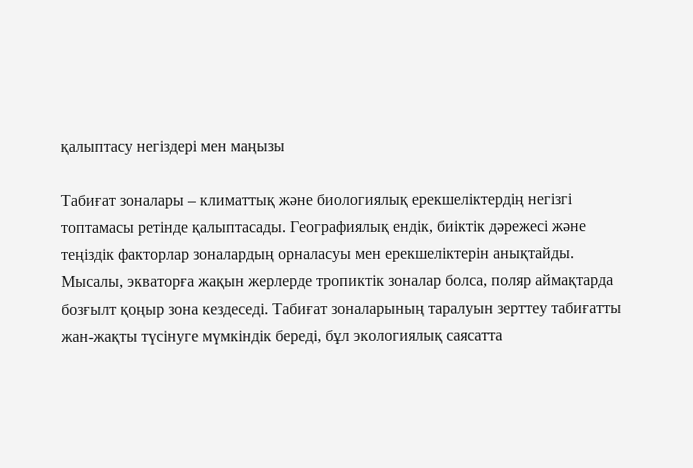қалыптасу негіздері мен маңызы

Табиғат зоналары – климаттық және биологиялық ерекшеліктердің негізгі топтамасы ретінде қалыптасады. Географиялық ендік, биіктік дәрежесі және теңіздік факторлар зоналардың орналасуы мен ерекшеліктерін анықтайды. Мысалы, экваторға жақын жерлерде тропиктік зоналар болса, поляр аймақтарда бозғылт қоңыр зона кездеседі. Табиғат зоналарының таралуын зерттеу табиғатты жан-жақты түсінуге мүмкіндік береді, бұл экологиялық саясатта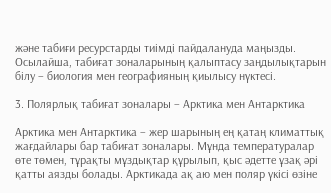және табиғи ресурстарды тиімді пайдалануда маңызды. Осылайша, табиғат зоналарының қалыптасу заңдылықтарын білу – биология мен географияның қиылысу нүктесі.

3. Полярлық табиғат зоналары – Арктика мен Антарктика

Арктика мен Антарктика – жер шарының ең қатаң климаттық жағдайлары бар табиғат зоналары. Мұнда температуралар өте төмен, тұрақты мұздықтар құрылып, қыс әдетте ұзақ әрі қатты аязды болады. Арктикада ақ аю мен поляр үкісі өзіне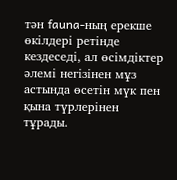тән fauna-ның ерекше өкілдері ретінде кездеседі, ал өсімдіктер әлемі негізінен мұз астында өсетін мүк пен қына түрлерінен тұрады.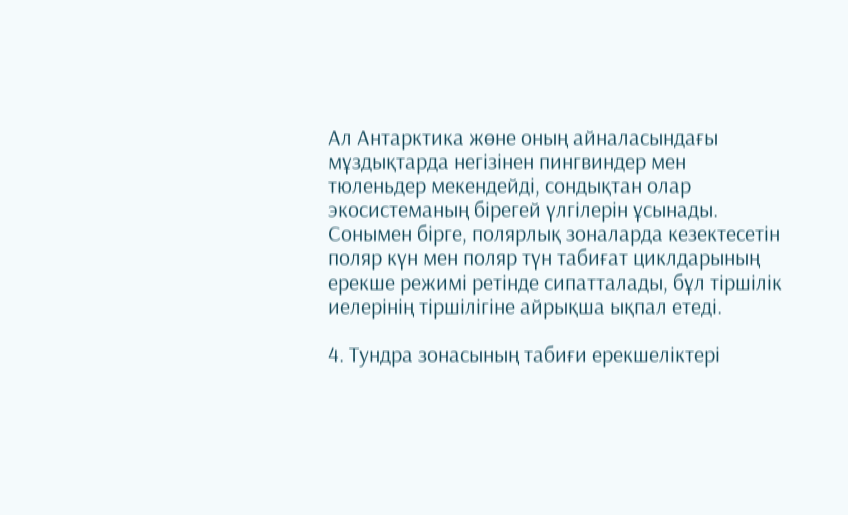Ал Антарктика жөне оның айналасындағы мұздықтарда негізінен пингвиндер мен тюленьдер мекендейді, сондықтан олар экосистеманың бірегей үлгілерін ұсынады. Сонымен бірге, полярлық зоналарда кезектесетін поляр күн мен поляр түн табиғат циклдарының ерекше режимі ретінде сипатталады, бұл тіршілік иелерінің тіршілігіне айрықша ықпал етеді.

4. Тундра зонасының табиғи ерекшеліктері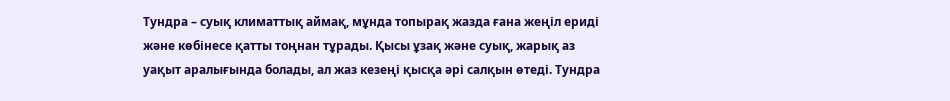Тундра – суық климаттық аймақ, мұнда топырақ жазда ғана жеңіл ериді және көбінесе қатты тоңнан тұрады. Қысы ұзақ және суық, жарық аз уақыт аралығында болады, ал жаз кезеңі қысқа әрі салқын өтеді. Тундра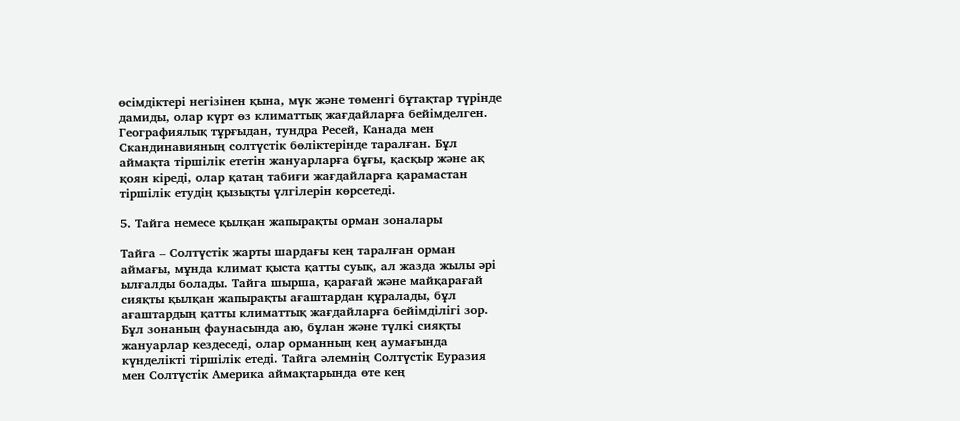өсімдіктері негізінен қына, мүк және төменгі бұтақтар түрінде дамиды, олар күрт өз климаттық жағдайларға бейімделген. Географиялық тұрғыдан, тундра Ресей, Канада мен Скандинавияның солтүстік бөліктерінде таралған. Бұл аймақта тіршілік ететін жануарларға бұғы, қасқыр және ақ қоян кіреді, олар қатаң табиғи жағдайларға қарамастан тіршілік етудің қызықты үлгілерін көрсетеді.

5. Тайга немесе қылқан жапырақты орман зоналары

Тайга – Солтүстік жарты шардағы кең таралған орман аймағы, мұнда климат қыста қатты суық, ал жазда жылы әрі ылғалды болады. Тайга шырша, қарағай және майқарағай сияқты қылқан жапырақты ағаштардан құралады, бұл ағаштардың қатты климаттық жағдайларға бейімділігі зор. Бұл зонаның фаунасында аю, бұлан және түлкі сияқты жануарлар кездеседі, олар орманның кең аумағында күнделікті тіршілік етеді. Тайга әлемнің Солтүстік Еуразия мен Солтүстік Америка аймақтарында өте кең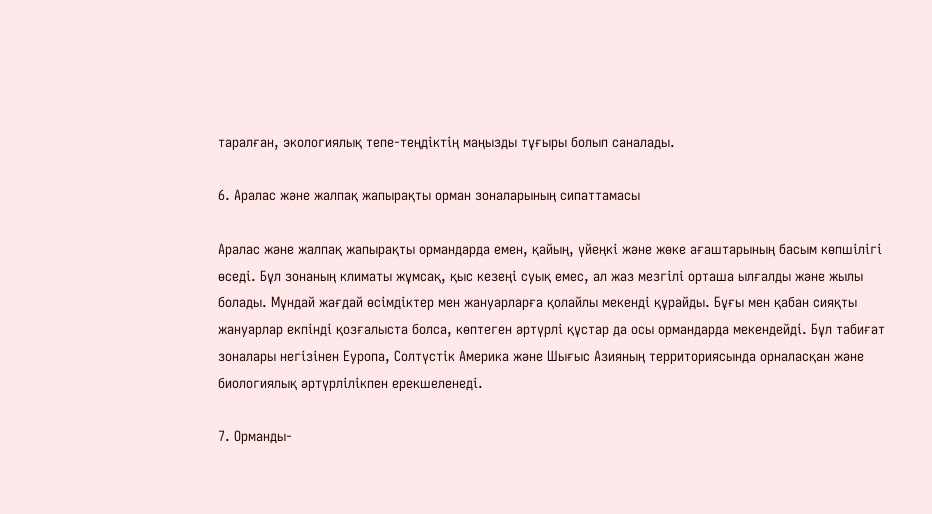таралған, экологиялық тепе-теңдіктің маңызды тұғыры болып саналады.

6. Аралас және жалпақ жапырақты орман зоналарының сипаттамасы

Аралас және жалпақ жапырақты ормандарда емен, қайың, үйеңкі және жөке ағаштарының басым көпшілігі өседі. Бұл зонаның климаты жұмсақ, қыс кезеңі суық емес, ал жаз мезгілі орташа ылғалды және жылы болады. Мұндай жағдай өсімдіктер мен жануарларға қолайлы мекенді құрайды. Бұғы мен қабан сияқты жануарлар екпінді қозғалыста болса, көптеген әртүрлі құстар да осы ормандарда мекендейді. Бұл табиғат зоналары негізінен Еуропа, Солтүстік Америка және Шығыс Азияның территориясында орналасқан және биологиялық әртүрлілікпен ерекшеленеді.

7. Орманды-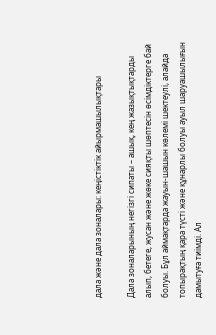дала және дала зоналары: кеңістіктік айырмашылықтары

Дала зоналарының негізгі сипаты – ашық, кең жазықтықтарды алып, бетеге, жусан және жөке сияқты шөптесін өсімдіктерге бай болуы. Бұл аймақтарда жауын-шашын көлемі шектеулі, алайда топырақтың қара түсті және құнарлы болуы ауыл шаруашылығын дамытуға тиімді. Ал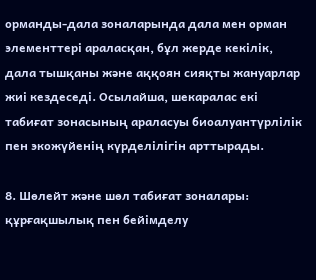орманды-дала зоналарында дала мен орман элементтері араласқан, бұл жерде кекілік, дала тышқаны және аққоян сияқты жануарлар жиі кездеседі. Осылайша, шекаралас екі табиғат зонасының араласуы биоалуантүрлілік пен экожүйенің күрделілігін арттырады.

8. Шөлейт және шөл табиғат зоналары: құрғақшылық пен бейімделу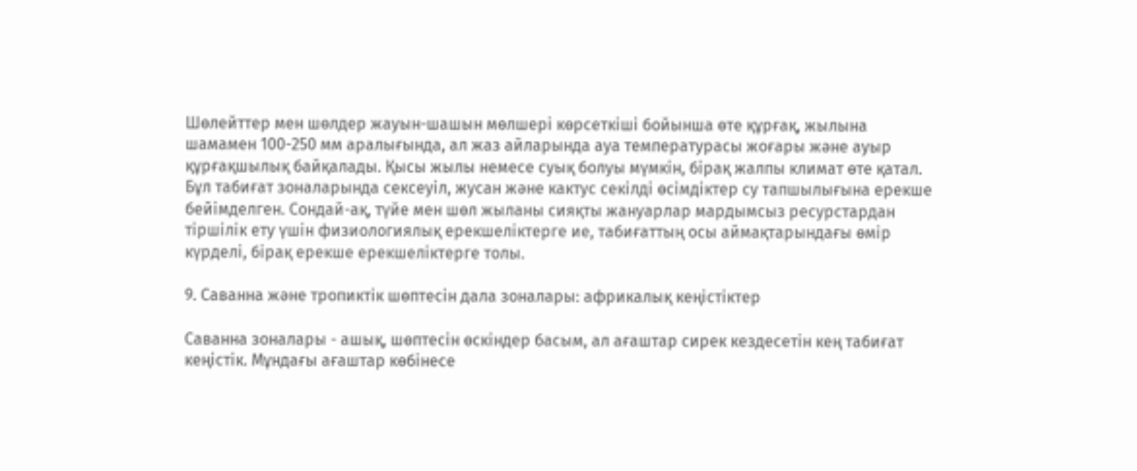Шөлейттер мен шөлдер жауын-шашын мөлшері көрсеткіші бойынша өте құрғақ, жылына шамамен 100-250 мм аралығында, ал жаз айларында ауа температурасы жоғары және ауыр құрғақшылық байқалады. Қысы жылы немесе суық болуы мүмкін, бірақ жалпы климат өте қатал. Бұл табиғат зоналарында сексеуіл, жусан және кактус секілді өсімдіктер су тапшылығына ерекше бейімделген. Сондай-ақ, түйе мен шөл жыланы сияқты жануарлар мардымсыз ресурстардан тіршілік ету үшін физиологиялық ерекшеліктерге ие, табиғаттың осы аймақтарындағы өмір күрделі, бірақ ерекше ерекшеліктерге толы.

9. Саванна және тропиктік шөптесін дала зоналары: африкалық кеңістіктер

Саванна зоналары - ашық, шөптесін өскіндер басым, ал ағаштар сирек кездесетін кең табиғат кеңістік. Мұндағы ағаштар көбінесе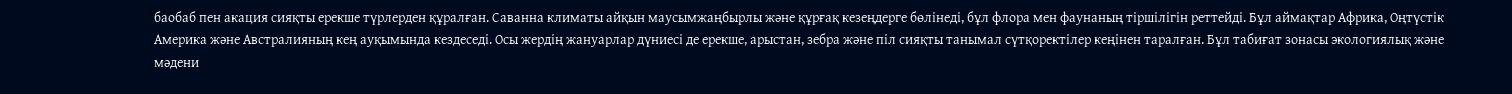баобаб пен акация сияқты ерекше түрлерден құралған. Саванна климаты айқын маусымжаңбырлы және құрғақ кезеңдерге бөлінеді, бұл флора мен фаунаның тіршілігін реттейді. Бұл аймақтар Африка, Оңтүстік Америка және Австралияның кең ауқымында кездеседі. Осы жердің жануарлар дүниесі де ерекше, арыстан, зебра және піл сияқты танымал сүтқоректілер кеңінен таралған. Бұл табиғат зонасы экологиялық және мәдени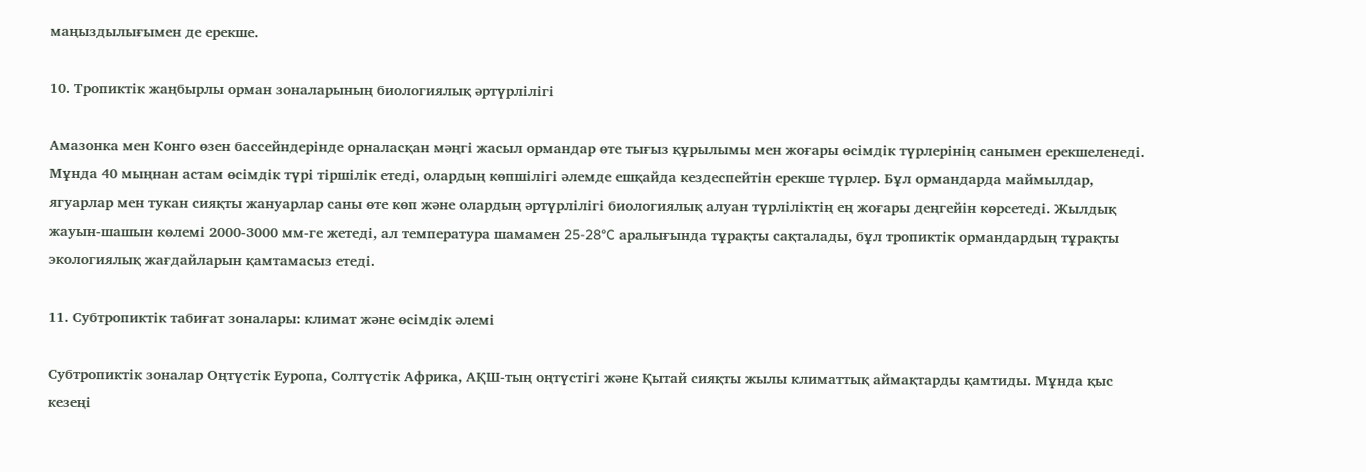маңыздылығымен де ерекше.

10. Тропиктік жаңбырлы орман зоналарының биологиялық әртүрлілігі

Амазонка мен Конго өзен бассейндерінде орналасқан мәңгі жасыл ормандар өте тығыз құрылымы мен жоғары өсімдік түрлерінің санымен ерекшеленеді. Мұнда 40 мыңнан астам өсімдік түрі тіршілік етеді, олардың көпшілігі әлемде ешқайда кездеспейтін ерекше түрлер. Бұл ормандарда маймылдар, ягуарлар мен тукан сияқты жануарлар саны өте көп және олардың әртүрлілігі биологиялық алуан түрліліктің ең жоғары деңгейін көрсетеді. Жылдық жауын-шашын көлемі 2000-3000 мм-ге жетеді, ал температура шамамен 25-28°C аралығында тұрақты сақталады, бұл тропиктік ормандардың тұрақты экологиялық жағдайларын қамтамасыз етеді.

11. Субтропиктік табиғат зоналары: климат және өсімдік әлемі

Субтропиктік зоналар Оңтүстік Еуропа, Солтүстік Африка, АҚШ-тың оңтүстігі және Қытай сияқты жылы климаттық аймақтарды қамтиды. Мұнда қыс кезеңі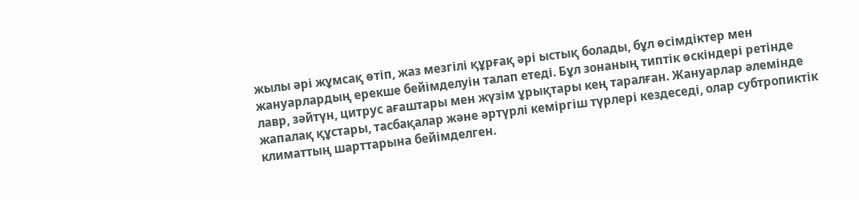жылы әрі жұмсақ өтіп, жаз мезгілі құрғақ әрі ыстық болады, бұл өсімдіктер мен жануарлардың ерекше бейімделуін талап етеді. Бұл зонаның типтік өскіндері ретінде лавр, зәйтүн, цитрус ағаштары мен жүзім ұрықтары кең таралған. Жануарлар әлемінде жапалақ құстары, тасбақалар және әртүрлі кеміргіш түрлері кездеседі, олар субтропиктік климаттың шарттарына бейімделген.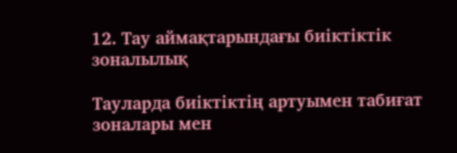12. Тау аймақтарындағы биіктіктік зоналылық

Тауларда биіктіктің артуымен табиғат зоналары мен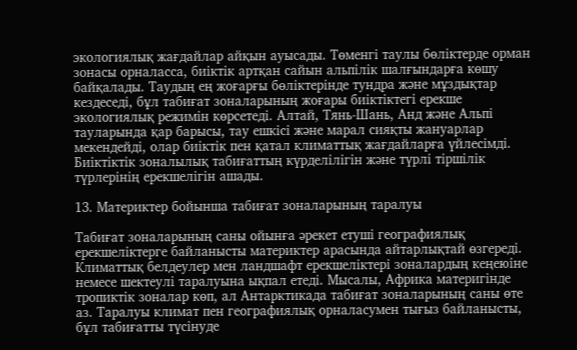экологиялық жағдайлар айқын ауысады. Төменгі таулы бөліктерде орман зонасы орналасса, биіктік артқан сайын альпілік шалғындарға көшу байқалады. Таудың ең жоғарғы бөліктерінде тундра және мұздықтар кездеседі, бұл табиғат зоналарының жоғары биіктіктегі ерекше экологиялық режимін көрсетеді. Алтай, Тянь-Шань, Анд және Альпі тауларында қар барысы, тау ешкісі және марал сияқты жануарлар мекендейді, олар биіктік пен қатал климаттық жағдайларға үйлесімді. Биіктіктік зоналылық табиғаттың күрделілігін және түрлі тіршілік түрлерінің ерекшелігін ашады.

13. Материктер бойынша табиғат зоналарының таралуы

Табиғат зоналарының саны ойынға әрекет етуші географиялық ерекшеліктерге байланысты материктер арасында айтарлықтай өзгереді. Климаттық белдеулер мен ландшафт ерекшеліктері зоналардың кеңеюіне немесе шектеулі таралуына ықпал етеді. Мысалы, Африка материгінде тропиктік зоналар көп, ал Антарктикада табиғат зоналарының саны өте аз. Таралуы климат пен географиялық орналасумен тығыз байланысты, бұл табиғатты түсінуде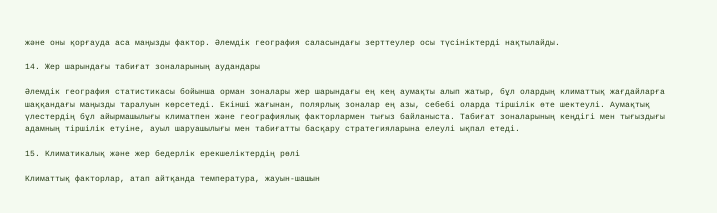және оны қорғауда аса маңызды фактор. Әлемдік география саласындағы зерттеулер осы түсініктерді нақтылайды.

14. Жер шарындағы табиғат зоналарының аудандары

Әлемдік география статистикасы бойынша орман зоналары жер шарындағы ең кең аумақты алып жатыр, бұл олардың климаттық жағдайларға шаққандағы маңызды таралуын көрсетеді. Екінші жағынан, полярлық зоналар ең азы, себебі оларда тіршілік өте шектеулі. Аумақтық үлестердің бұл айырмашылығы климатпен және географиялық факторлармен тығыз байланыста. Табиғат зоналарының кеңдігі мен тығыздығы адамның тіршілік етуіне, ауыл шаруашылығы мен табиғатты басқару стратегияларына елеулі ықпал етеді.

15. Климатикалық және жер бедерлік ерекшеліктердің рөлі

Климаттық факторлар, атап айтқанда температура, жауын-шашын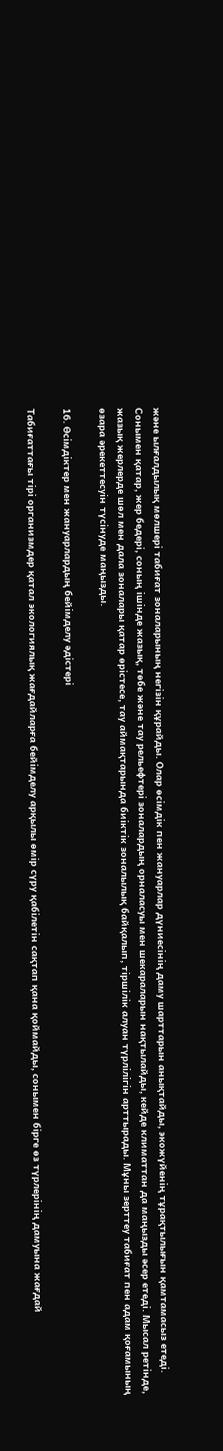және ылғалдылық мөлшері табиғат зоналарының негізін құрайды. Олар өсімдік пен жануарлар дүниесінің даму шарттарын анықтайды, экожүйенің тұрақтылығын қамтамасыз етеді. Сонымен қатар, жер бедері, соның ішінде жазық, төбе және тау рельефтері зоналардың орналасуы мен шекараларын нақтылайды, кейде климаттан да маңызды әсер етеді. Мысал ретінде, жазық жерлерде шөл мен дала зоналары қатар өрістесе, тау аймақтарында биіктік зоналылық байқалып, тіршілік алуан түрлілігін арттырады. Мұны зерттеу табиғат пен адам қоғамының өзара әрекеттесуін түсінуде маңызды.

16. Өсімдіктер мен жануарлардың бейімделу әдістері

Табиғаттағы тірі организмдер қатал экологиялық жағдайларға бейімделу арқылы өмір сүру қабілетін сақтап қана қоймайды, сонымен бірге өз түрлерінің дамуына жағдай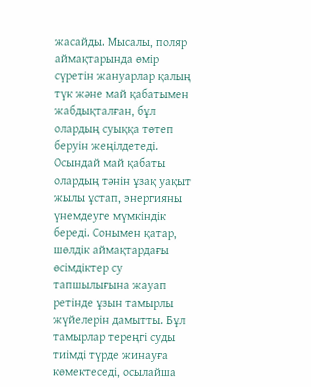жасайды. Мысалы, поляр аймақтарында өмір сүретін жануарлар қалың түк және май қабатымен жабдықталған, бұл олардың суыққа төтеп беруін жеңілдетеді. Осындай май қабаты олардың тәнін ұзақ уақыт жылы ұстап, энергияны үнемдеуге мүмкіндік береді. Сонымен қатар, шөлдік аймақтардағы өсімдіктер су тапшылығына жауап ретінде ұзын тамырлы жүйелерін дамытты. Бұл тамырлар тереңгі суды тиімді түрде жинауға көмектеседі, осылайша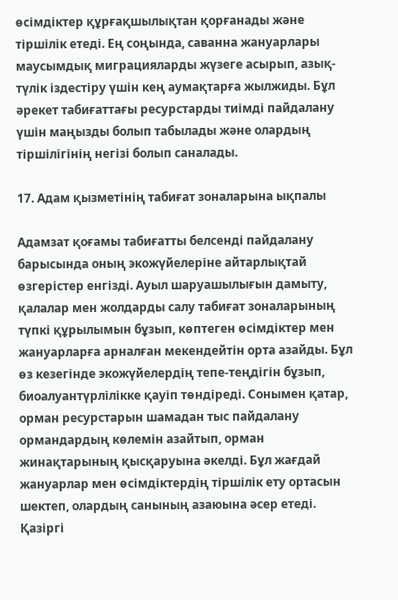өсімдіктер құрғақшылықтан қорғанады және тіршілік етеді. Ең соңында, саванна жануарлары маусымдық миграцияларды жүзеге асырып, азық-түлік іздестіру үшін кең аумақтарға жылжиды. Бұл әрекет табиғаттағы ресурстарды тиімді пайдалану үшін маңызды болып табылады және олардың тіршілігінің негізі болып саналады.

17. Адам қызметінің табиғат зоналарына ықпалы

Адамзат қоғамы табиғатты белсенді пайдалану барысында оның экожүйелеріне айтарлықтай өзгерістер енгізді. Ауыл шаруашылығын дамыту, қалалар мен жолдарды салу табиғат зоналарының түпкі құрылымын бұзып, көптеген өсімдіктер мен жануарларға арналған мекендейтін орта азайды. Бұл өз кезегінде экожүйелердің тепе-теңдігін бұзып, биоалуантүрлілікке қауіп төндіреді. Сонымен қатар, орман ресурстарын шамадан тыс пайдалану ормандардың көлемін азайтып, орман жинақтарының қысқаруына әкелді. Бұл жағдай жануарлар мен өсімдіктердің тіршілік ету ортасын шектеп, олардың санының азаюына әсер етеді. Қазіргі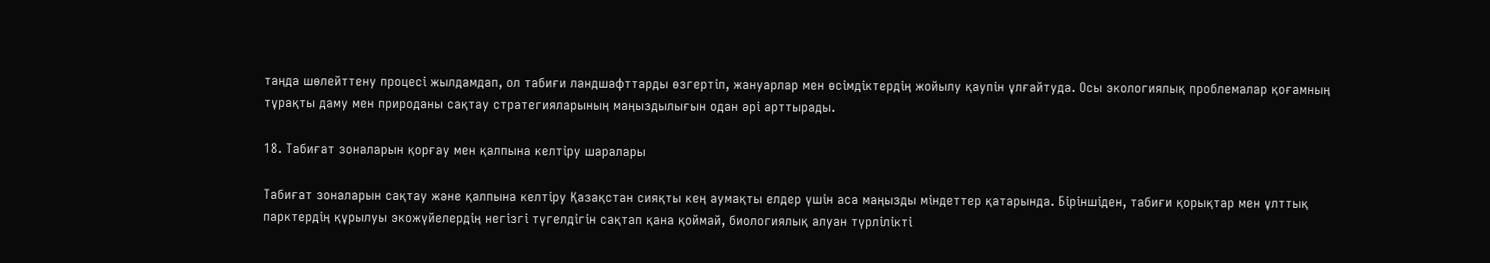таңда шөлейттену процесі жылдамдап, ол табиғи ландшафттарды өзгертіп, жануарлар мен өсімдіктердің жойылу қаупін ұлғайтуда. Осы экологиялық проблемалар қоғамның тұрақты даму мен природаны сақтау стратегияларының маңыздылығын одан әрі арттырады.

18. Табиғат зоналарын қорғау мен қалпына келтіру шаралары

Табиғат зоналарын сақтау және қалпына келтіру Қазақстан сияқты кең аумақты елдер үшін аса маңызды міндеттер қатарында. Біріншіден, табиғи қорықтар мен ұлттық парктердің құрылуы экожүйелердің негізгі түгелдігін сақтап қана қоймай, биологиялық алуан түрлілікті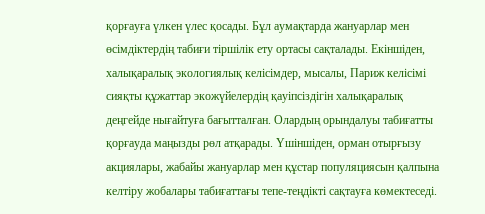қорғауға үлкен үлес қосады. Бұл аумақтарда жануарлар мен өсімдіктердің табиғи тіршілік ету ортасы сақталады. Екіншіден, халықаралық экологиялық келісімдер, мысалы, Париж келісімі сияқты құжаттар экожүйелердің қауіпсіздігін халықаралық деңгейде нығайтуға бағытталған. Олардың орындалуы табиғатты қорғауда маңызды рөл атқарады. Үшіншіден, орман отырғызу акциялары, жабайы жануарлар мен құстар популяциясын қалпына келтіру жобалары табиғаттағы тепе-теңдікті сақтауға көмектеседі.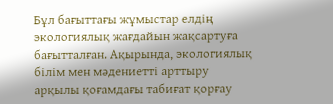Бұл бағыттағы жұмыстар елдің экологиялық жағдайын жақсартуға бағытталған. Ақырында, экологиялық білім мен мәдениетті арттыру арқылы қоғамдағы табиғат қорғау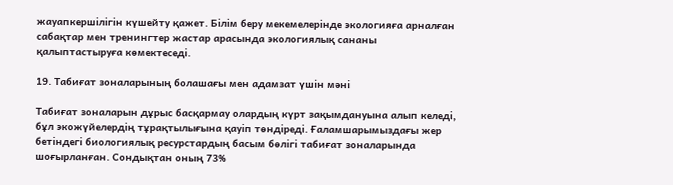жауапкершілігін күшейту қажет. Білім беру мекемелерінде экологияға арналған сабақтар мен тренингтер жастар арасында экологиялық сананы қалыптастыруға көмектеседі.

19. Табиғат зоналарының болашағы мен адамзат үшін мәні

Табиғат зоналарын дұрыс басқармау олардың күрт зақымдануына алып келеді, бұл экожүйелердің тұрақтылығына қауіп төндіреді. Ғаламшарымыздағы жер бетіндегі биологиялық ресурстардың басым бөлігі табиғат зоналарында шоғырланған. Сондықтан оның 73%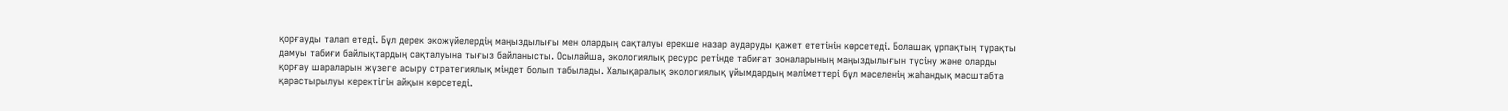қорғауды талап етеді. Бұл дерек экожүйелердің маңыздылығы мен олардың сақталуы ерекше назар аударуды қажет ететінін көрсетеді. Болашақ ұрпақтың тұрақты дамуы табиғи байлықтардың сақталуына тығыз байланысты. Осылайша, экологиялық ресурс ретінде табиғат зоналарының маңыздылығын түсіну және оларды қорғау шараларын жүзеге асыру стратегиялық міндет болып табылады. Халықаралық экологиялық ұйымдардың мәліметтері бұл мәселенің жаһандық масштабта қарастырылуы керектігін айқын көрсетеді.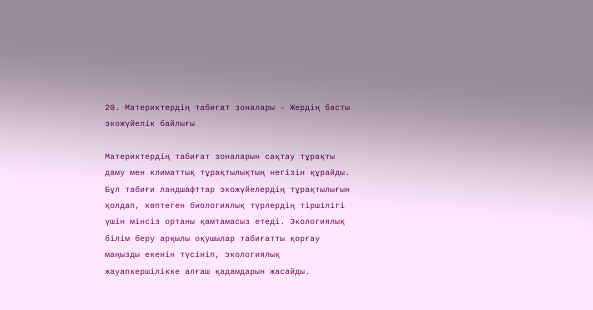20. Материктердің табиғат зоналары – Жердің басты экожүйелік байлығы

Материктердің табиғат зоналарын сақтау тұрақты даму мен климаттық тұрақтылықтың негізін құрайды. Бұл табиғи ландшафттар экожүйелердің тұрақтылығын қолдап, көптеген биологиялық түрлердің тіршілігі үшін мінсіз ортаны қамтамасыз етеді. Экологиялық білім беру арқылы оқушылар табиғатты қорғау маңызды екенін түсініп, экологиялық жауапкершілікке алғаш қадамдарын жасайды.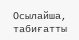Осылайша, табиғатты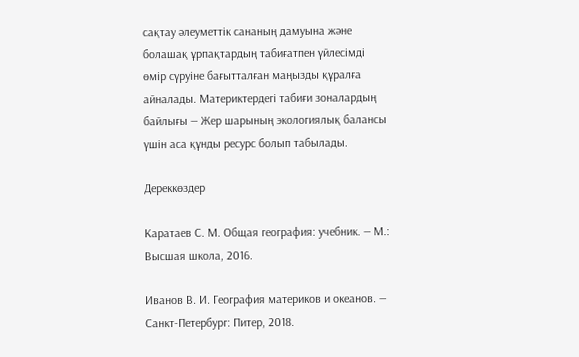сақтау әлеуметтік сананың дамуына және болашақ ұрпақтардың табиғатпен үйлесімді өмір сүруіне бағытталған маңызды құралға айналады. Материктердегі табиғи зоналардың байлығы — Жер шарының экологиялық балансы үшін аса құнды ресурс болып табылады.

Дереккөздер

Каратаев С. М. Общая география: учебник. — М.: Высшая школа, 2016.

Иванов В. И. География материков и океанов. — Санкт-Петербург: Питер, 2018.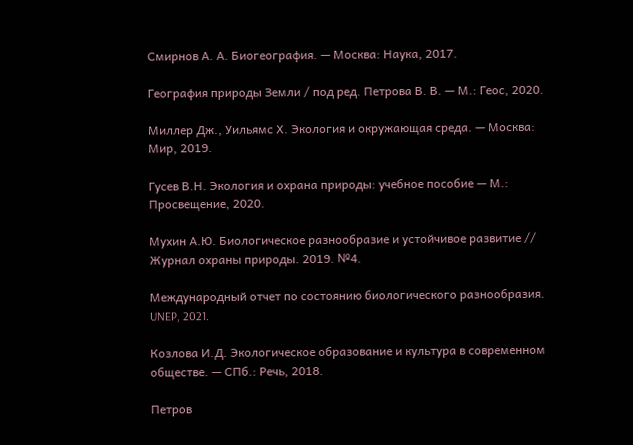Смирнов А. А. Биогеография. — Москва: Наука, 2017.

География природы Земли / под ред. Петрова В. В. — М.: Геос, 2020.

Миллер Дж., Уильямс Х. Экология и окружающая среда. — Москва: Мир, 2019.

Гусев В.Н. Экология и охрана природы: учебное пособие — М.: Просвещение, 2020.

Мухин А.Ю. Биологическое разнообразие и устойчивое развитие // Журнал охраны природы. 2019. №4.

Международный отчет по состоянию биологического разнообразия. UNEP, 2021.

Козлова И.Д. Экологическое образование и культура в современном обществе. — СПб.: Речь, 2018.

Петров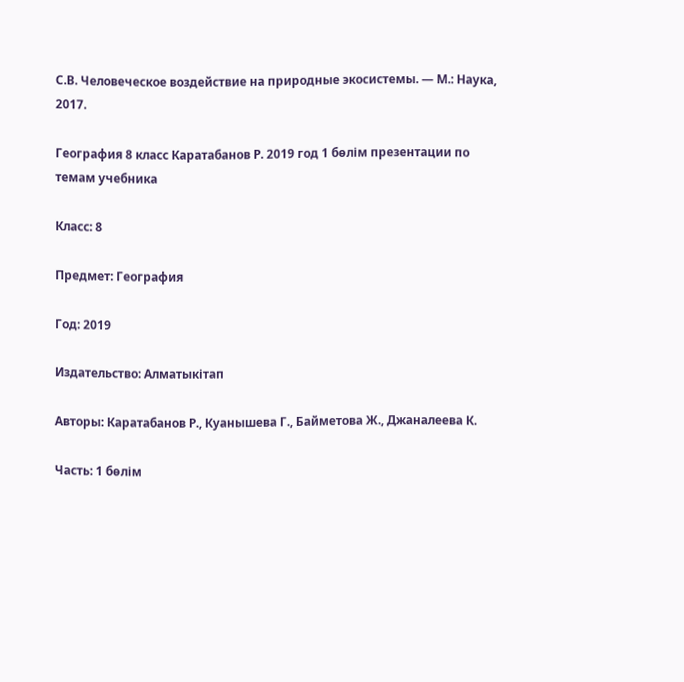С.В. Человеческое воздействие на природные экосистемы. — М.: Наука, 2017.

География 8 класс Каратабанов Р. 2019 год 1 бөлім презентации по темам учебника

Класс: 8

Предмет: География

Год: 2019

Издательство: Алматыкітап

Авторы: Каратабанов Р., Куанышева Г., Байметова Ж., Джаналеева К.

Часть: 1 бөлім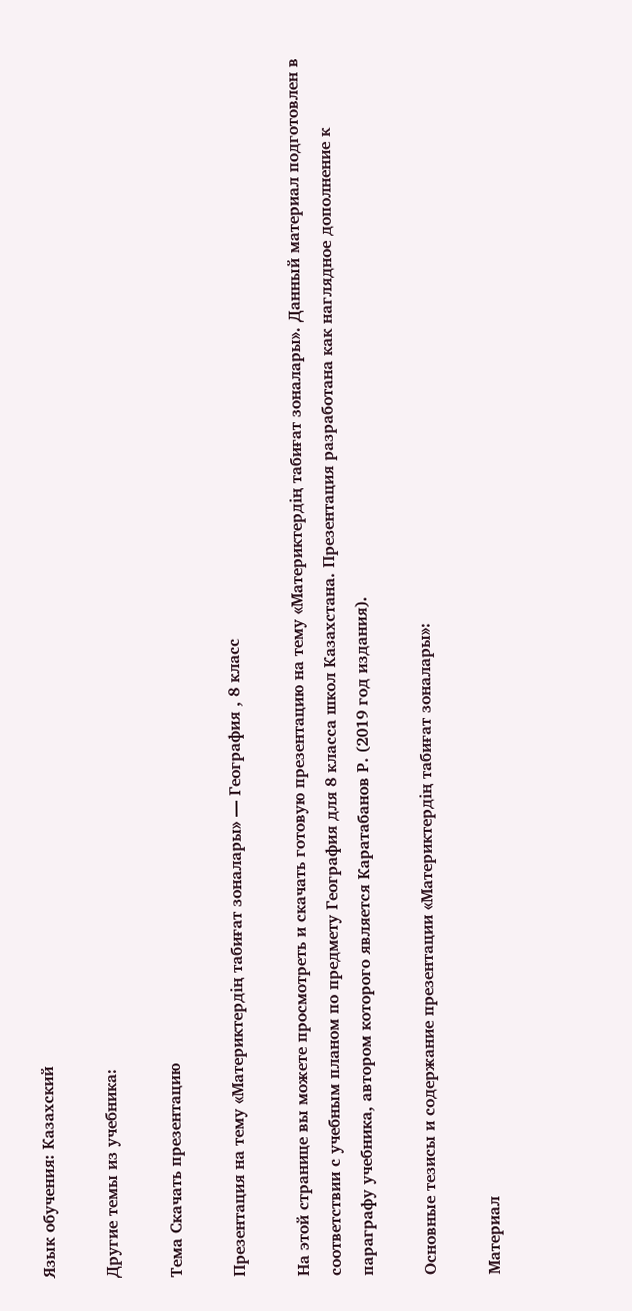Язык обучения: Казахский

Другие темы из учебника:

Тема Скачать презентацию

Презентация на тему «Материктердің табиғат зоналары» — География , 8 класс

На этой странице вы можете просмотреть и скачать готовую презентацию на тему «Материктердің табиғат зоналары». Данный материал подготовлен в соответствии с учебным планом по предмету География для 8 класса школ Казахстана. Презентация разработана как наглядное дополнение к параграфу учебника, автором которого является Каратабанов Р. (2019 год издания).

Основные тезисы и содержание презентации «Материктердің табиғат зоналары»:

Материал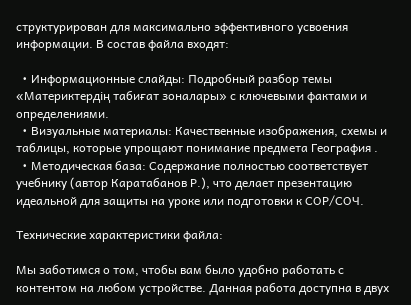структурирован для максимально эффективного усвоения информации. В состав файла входят:

  • Информационные слайды: Подробный разбор темы «Материктердің табиғат зоналары» с ключевыми фактами и определениями.
  • Визуальные материалы: Качественные изображения, схемы и таблицы, которые упрощают понимание предмета География .
  • Методическая база: Содержание полностью соответствует учебнику (автор Каратабанов Р.), что делает презентацию идеальной для защиты на уроке или подготовки к СОР/СОЧ.

Технические характеристики файла:

Мы заботимся о том, чтобы вам было удобно работать с контентом на любом устройстве. Данная работа доступна в двух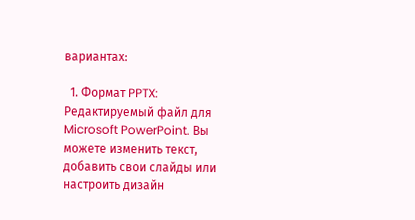вариантах:

  1. Формат PPTX: Редактируемый файл для Microsoft PowerPoint. Вы можете изменить текст, добавить свои слайды или настроить дизайн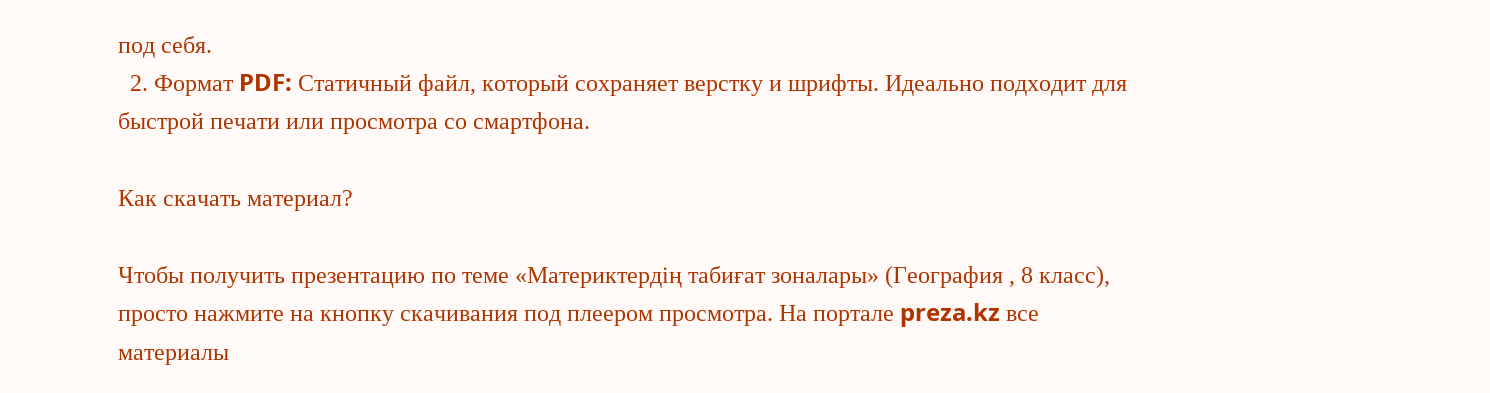под себя.
  2. Формат PDF: Статичный файл, который сохраняет верстку и шрифты. Идеально подходит для быстрой печати или просмотра со смартфона.

Как скачать материал?

Чтобы получить презентацию по теме «Материктердің табиғат зоналары» (География , 8 класс), просто нажмите на кнопку скачивания под плеером просмотра. На портале preza.kz все материалы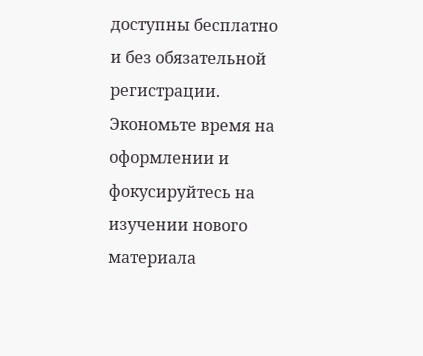доступны бесплатно и без обязательной регистрации. Экономьте время на оформлении и фокусируйтесь на изучении нового материала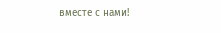вместе с нами!